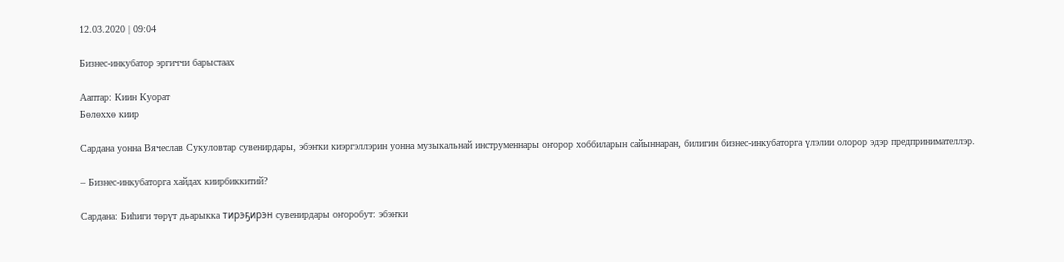12.03.2020 | 09:04

Бизнес-инкубатор эргиччи барыстаах

Ааптар: Киин Куорат
Бөлөххө киир

Сардана уонна Вячеслав Сукуловтар сувенирдары, эбэҥки киэргэллэрин уонна музыкальнай инструменнары оҥорор хоббиларын сайыннаран, билигин бизнес-инкубаторга үлэлии олорор эдэр предпринимателлэр.

– Бизнес-инкубаторга хайдах киирбиккитий?

Сардана: Биһиги төрүт дьарыкка тирэҕирэн сувенирдары оҥоробут: эбэҥки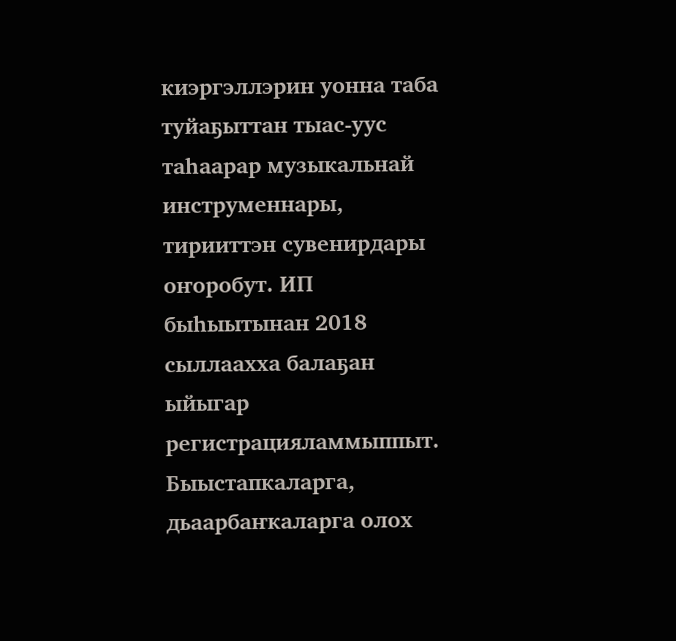киэргэллэрин уонна таба туйаҕыттан тыас-уус таһаарар музыкальнай инструменнары, тирииттэн сувенирдары оҥоробут. ИП быһыытынан 2018 сыллаахха балаҕан ыйыгар регистрацияламмыппыт. Быыстапкаларга, дьаарбаҥкаларга олох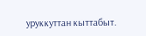уруккуттан кыттабыт.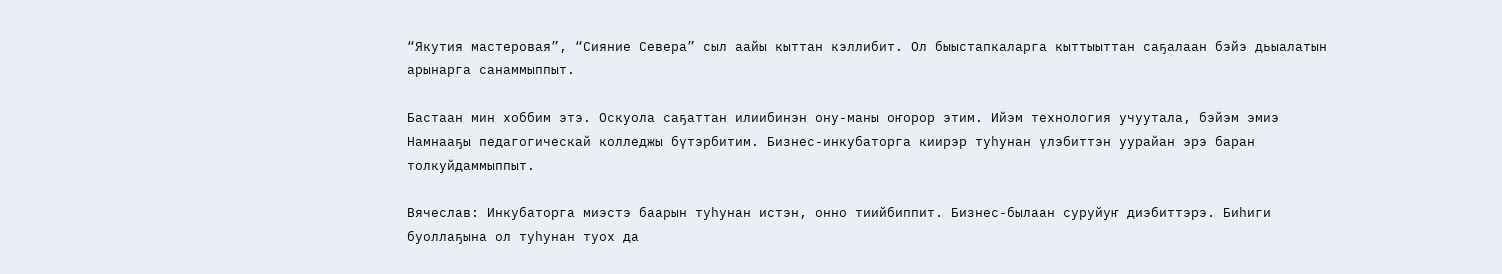“Якутия мастеровая”, “Сияние Севера” сыл аайы кыттан кэллибит. Ол быыстапкаларга кыттыыттан саҕалаан бэйэ дьыалатын арынарга санаммыппыт.

Бастаан мин хоббим этэ. Оскуола саҕаттан илиибинэн ону-маны оҥорор этим. Ийэм технология учуутала, бэйэм эмиэ Намнааҕы педагогическай колледжы бүтэрбитим. Бизнес-инкубаторга киирэр туһунан үлэбиттэн уурайан эрэ баран толкуйдаммыппыт.

Вячеслав: Инкубаторга миэстэ баарын туһунан истэн, онно тиийбиппит. Бизнес-былаан суруйуҥ диэбиттэрэ. Биһиги буоллаҕына ол туһунан туох да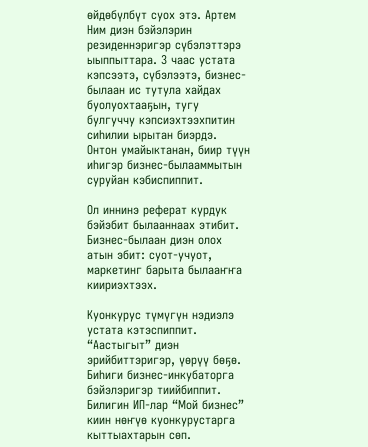өйдөбүлбүт суох этэ. Артем Ним диэн бэйэлэрин резиденнэригэр сүбэлэттэрэ ыыппыттара. 3 чаас устата кэпсээтэ, сүбэлээтэ, бизнес-былаан ис тутула хайдах буолуохтааҕын, тугу булгуччу кэпсиэхтээхпитин сиһилии ырытан биэрдэ. Онтон умайыктанан, биир түүн иһигэр бизнес-былааммытын суруйан кэбиспиппит.

Ол иннинэ реферат курдук бэйэбит былааннаах этибит. Бизнес-былаан диэн олох атын эбит: суот-учуот, маркетинг барыта былааҥҥа киириэхтээх.

Куонкурус түмүгүн нэдиэлэ устата кэтэспиппит. “Аастыгыт” диэн эрийбиттэригэр, үөрүү бөҕө. Биһиги бизнес-инкубаторга бэйэлэригэр тиийбиппит. Билигин ИП-лар “Мой бизнес” киин нөҥүө куонкурустарга кыттыахтарын сөп.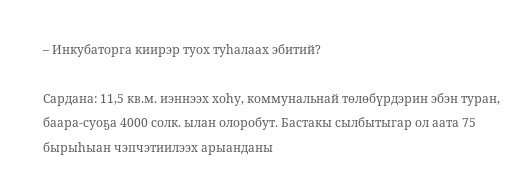– Инкубаторга киирэр туох туһалаах эбитий?

Сардана: 11,5 кв.м. иэннээх хоһу, коммунальнай төлөбүрдэрин эбэн туран, баара-суоҕа 4000 солк. ылан олоробут. Бастакы сылбытыгар ол аата 75 бырыһыан чэпчэтиилээх арыанданы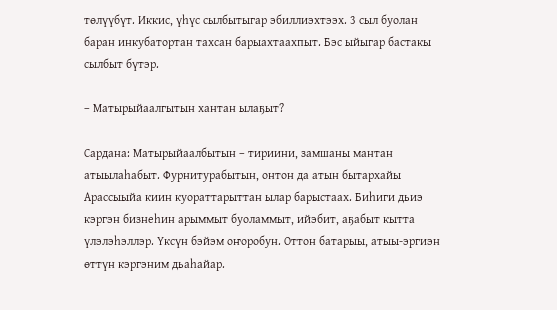төлүүбүт. Иккис, үһүс сылбытыгар эбиллиэхтээх. 3 сыл буолан баран инкубатортан тахсан барыахтаахпыт. Бэс ыйыгар бастакы сылбыт бүтэр.

– Матырыйаалгытын хантан ылаҕыт?

Сардана: Матырыйаалбытын – тириини, замшаны мантан атыылаһабыт. Фурнитурабытын, онтон да атын бытархайы Арассыыйа киин куораттарыттан ылар барыстаах. Биһиги дьиэ кэргэн бизнеһин арыммыт буоламмыт, ийэбит, аҕабыт кытта үлэлэһэллэр. Үксүн бэйэм оҥоробун. Оттон батарыы, атыы-эргиэн өттүн кэргэним дьаһайар.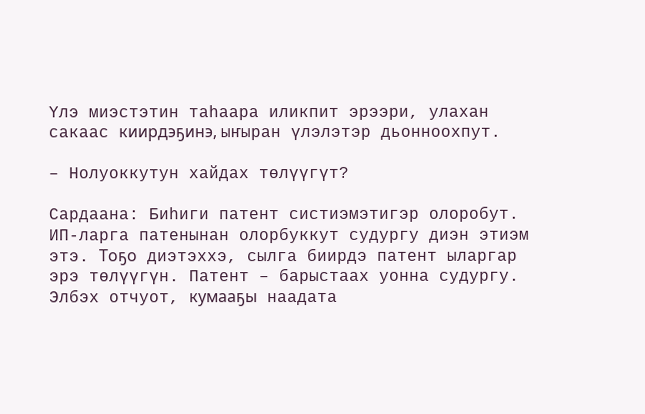Үлэ миэстэтин таһаара иликпит эрээри, улахан сакаас киирдэҕинэ, ыҥыран үлэлэтэр дьонноохпут.

– Нолуоккутун хайдах төлүүгүт?

Сардаана: Биһиги патент систиэмэтигэр олоробут. ИП-ларга патенынан олорбуккут судургу диэн этиэм этэ. Тоҕо диэтэххэ, сылга биирдэ патент ыларгар эрэ төлүүгүн. Патент – барыстаах уонна судургу. Элбэх отчуот, кумааҕы наадата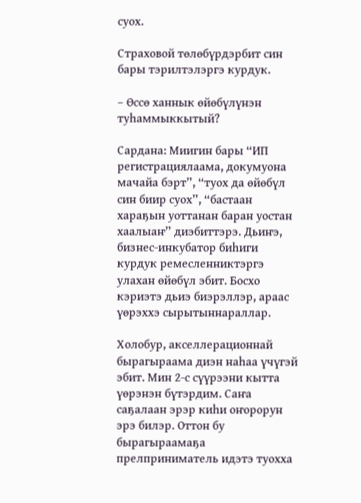суох.

Страховой төлөбүрдэрбит син бары тэрилтэлэргэ курдук.

– Өссө ханнык өйөбүлүнэн туһаммыккытый?

Сардана: Миигин бары “ИП регистрациялаама, докумуона мачайа бэрт”, “туох да өйөбүл син биир суох”, “бастаан хараҕын уоттанан баран уостан хаалыаҥ” диэбиттэрэ. Дьиҥэ, бизнес-инкубатор биһиги курдук ремесленниктэргэ улахан өйөбүл эбит. Босхо кэриэтэ дьиэ биэрэллэр, араас үөрэххэ сырытыннараллар.

Холобур, акселлерационнай бырагыраама диэн наһаа үчүгэй эбит. Мин 2-с сүүрээни кытта үөрэнэн бүтэрдим. Саҥа саҕалаан эрэр киһи оҥорорун эрэ билэр. Оттон бу бырагыраамаҕа прелприниматель идэтэ туохха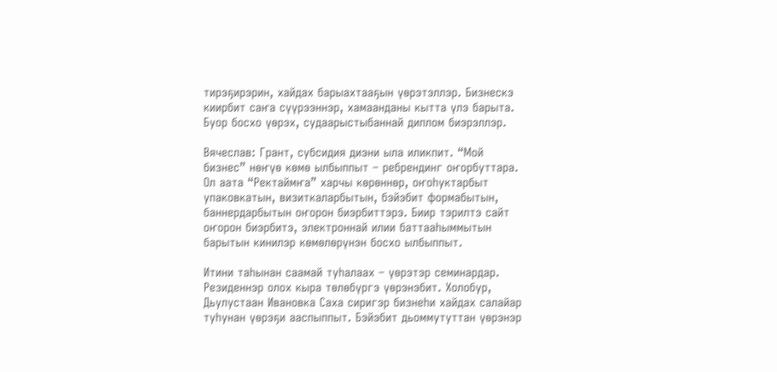тирэҕирэрин, хайдах барыахтааҕын үөрэтэллэр. Бизнескэ киирбит саҥа сүүрээннэр, хамаанданы кытта үлэ барыта. Буор босхо үөрэх, судаарыстыбаннай диплом биэрэллэр.

Вячеслав: Грант, субсидия диэни ыла иликпит. “Мой бизнес” нөҥүө көмө ылбыппыт – ребрендинг оҥорбуттара. Ол аата “Ректаймҥа” харчы көрөннөр, оҥоһуктарбыт упаковкатын, визиткаларбытын, бэйэбит формабытын, баннердарбытын оҥорон биэрбиттэрэ. Биир тэрилтэ сайт оҥорон биэрбитэ, электроннай илии баттааһыммытын барытын кинилэр көмөлөрүнэн босхо ылбыппыт.

Итини таһынан саамай туһалаах – үөрэтэр семинардар. Резиденнэр олох кыра төлөбүргэ үөрэнэбит. Холобур, Дьулустаан Ивановка Саха сиригэр бизнеһи хайдах салайар туһунан үөрэҕи ааспыппыт. Бэйэбит дьоммутуттан үөрэнэр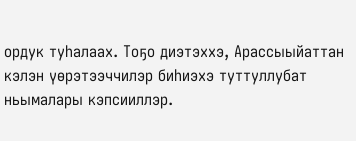ордук туһалаах. Тоҕо диэтэххэ, Арассыыйаттан кэлэн үөрэтээччилэр биһиэхэ туттуллубат ньымалары кэпсииллэр.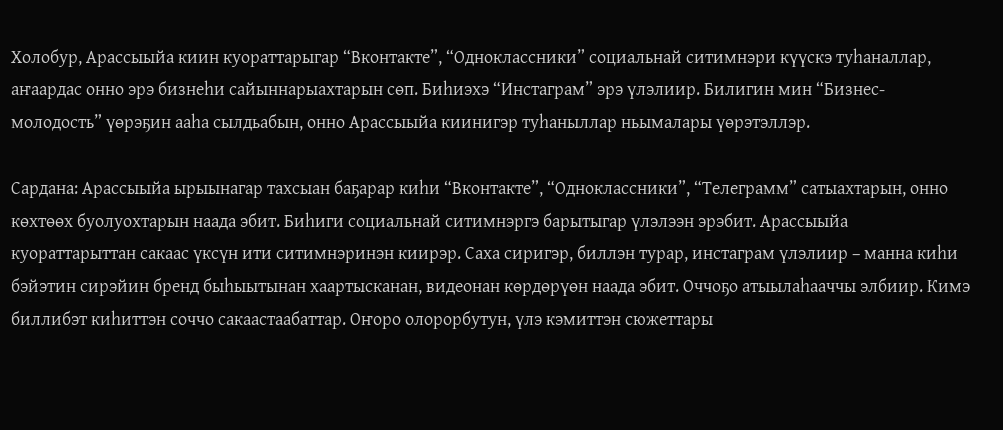Холобур, Арассыыйа киин куораттарыгар “Вконтакте”, “Одноклассники” социальнай ситимнэри күүскэ туһаналлар, аҥаардас онно эрэ бизнеһи сайыннарыахтарын сөп. Биһиэхэ “Инстаграм” эрэ үлэлиир. Билигин мин “Бизнес-молодость” үөрэҕин ааһа сылдьабын, онно Арассыыйа киинигэр туһаныллар ньымалары үөрэтэллэр.

Сардана: Арассыыйа ырыынагар тахсыан баҕарар киһи “Вконтакте”, “Одноклассники”, “Телеграмм” сатыахтарын, онно көхтөөх буолуохтарын наада эбит. Биһиги социальнай ситимнэргэ барытыгар үлэлээн эрэбит. Арассыыйа куораттарыттан сакаас үксүн ити ситимнэринэн киирэр. Саха сиригэр, биллэн турар, инстаграм үлэлиир – манна киһи бэйэтин сирэйин бренд быһыытынан хаартысканан, видеонан көрдөрүөн наада эбит. Оччоҕо атыылаһааччы элбиир. Кимэ биллибэт киһиттэн соччо сакаастаабаттар. Оҥоро олорорбутун, үлэ кэмиттэн сюжеттары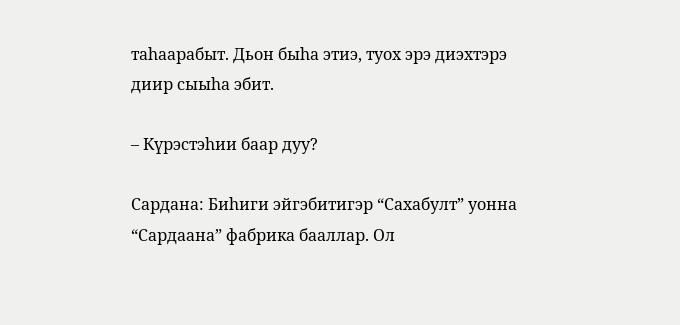таһаарабыт. Дьон быһа этиэ, туох эрэ диэхтэрэ диир сыыһа эбит.

– Күрэстэһии баар дуу?

Сардана: Биһиги эйгэбитигэр “Сахабулт” уонна “Сардаана” фабрика бааллар. Ол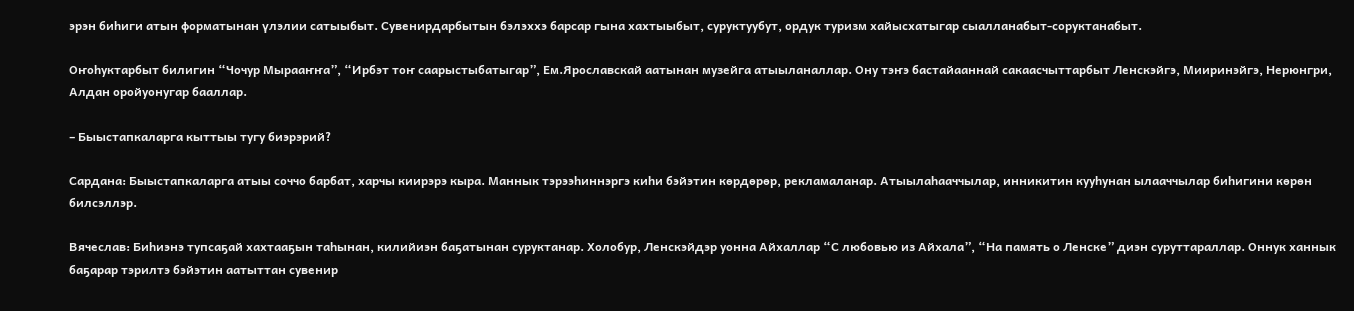эрэн биһиги атын форматынан үлэлии сатыыбыт. Сувенирдарбытын бэлэххэ барсар гына хахтыыбыт, суруктуубут, ордук туризм хайысхатыгар сыалланабыт-соруктанабыт.

Оҥоһуктарбыт билигин “Чочур Мырааҥҥа”, “Ирбэт тоҥ саарыстыбатыгар”, Ем.Ярославскай аатынан музейга атыыланаллар. Ону тэҥэ бастайааннай сакаасчыттарбыт Ленскэйгэ, Мииринэйгэ, Нерюнгри, Алдан оройуонугар бааллар.

– Быыстапкаларга кыттыы тугу биэрэрий?

Сардана: Быыстапкаларга атыы соччо барбат, харчы киирэрэ кыра. Маннык тэрээһиннэргэ киһи бэйэтин көрдөрөр, рекламаланар. Атыылаһааччылар, инникитин кууһунан ылааччылар биһигини көрөн билсэллэр.

Вячеслав: Биһиэнэ тупсаҕай хахтааҕын таһынан, килийиэн баҕатынан суруктанар. Холобур, Ленскэйдэр уонна Айхаллар “С любовью из Айхала”, “На память о Ленске” диэн суруттараллар. Оннук ханнык баҕарар тэрилтэ бэйэтин аатыттан сувенир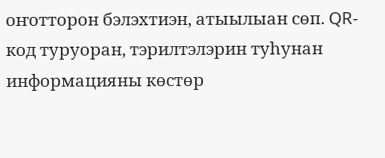оҥотторон бэлэхтиэн, атыылыан сөп. QR-код туруоран, тэрилтэлэрин туһунан информацияны көстөр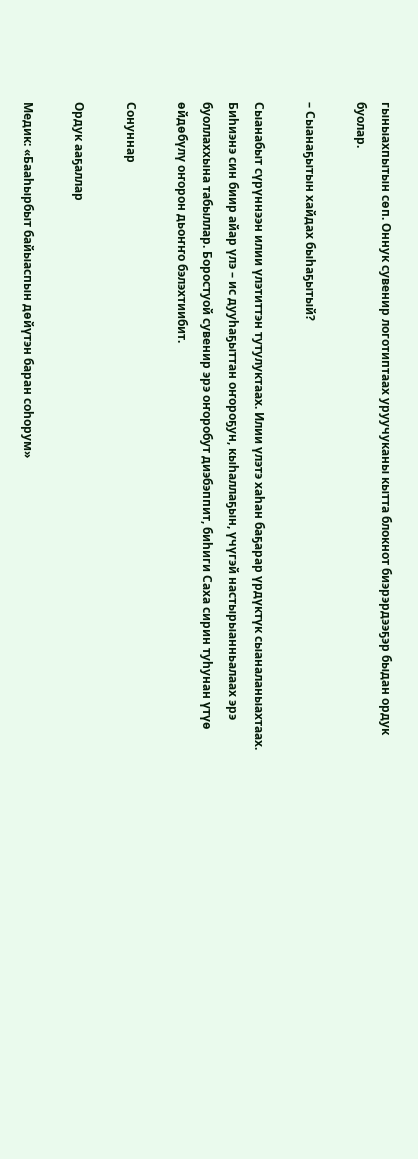гыныахпытын сөп. Оннук сувенир логотиптаах уруучуканы кытта блокнот биэрэрдээҕэр быдан ордук буолар.

– Сыанаҕытын хайдах быһаҕытый?

Сыанабыт сүрүннээн илии үлэтиттэн тутулуктаах. Илии үлэтэ хаһан баҕарар үрдүктүк сыаналаныахтаах. Биһиэнэ син биир айар үлэ – ис дууһаҕыттан оҥороҕун, кыһаллаҕын, үчүгэй настырыанньалаах эрэ буоллаххына табыллар. Боростуой сувенир эрэ оҥоробут диэбэппит, биһиги Саха сирин туһунан үтүө өйдөбүлү оҥорон дьоҥҥо бэлэхтиибит.

Сонуннар

Ордук ааҕаллар

Медик: «Бааһырбыт байыаспын дөйүтэн баран соһорум»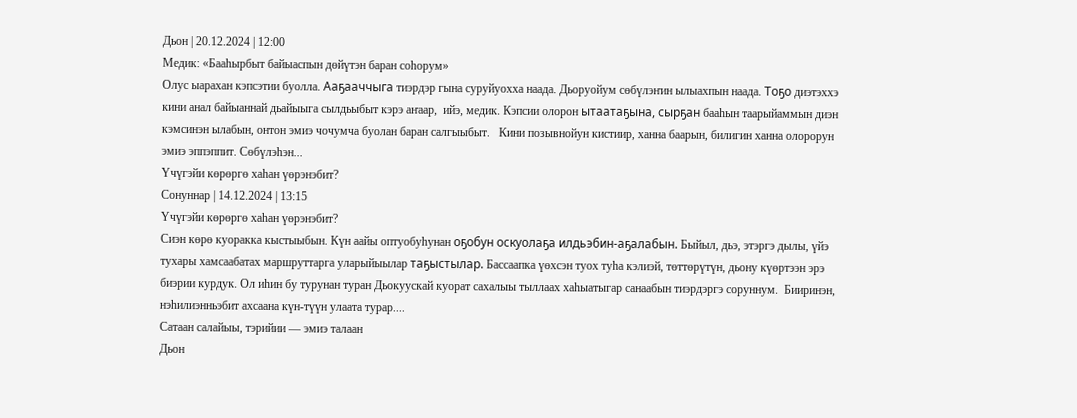Дьон | 20.12.2024 | 12:00
Медик: «Бааһырбыт байыаспын дөйүтэн баран соһорум»
Олус ыарахан кэпсэтии буолла. Ааҕааччыга тиэрдэр гына суруйуохха наада. Дьоруойум сөбүлэҥин ылыахпын наада. Тоҕо диэтэххэ кини анал байыаннай дьайыыга сылдьыбыт кэрэ аҥаар,  ийэ, медик. Кэпсии олорон ытаатаҕына, сырҕан бааһын таарыйаммын диэн кэмсинэн ылабын, онтон эмиэ чочумча буолан баран салгыыбыт.   Кини позывнойун кистиир, ханна баарын, билигин ханна олорорун эмиэ эппэппит. Сөбүлэһэн...
Үчүгэйи көрөргө хаһан үөрэнэбит?
Сонуннар | 14.12.2024 | 13:15
Үчүгэйи көрөргө хаһан үөрэнэбит?
Сиэн көрө куоракка кыстыыбын. Күн аайы оптуобуһунан оҕобун оскуолаҕа илдьэбин-аҕалабын. Быйыл, дьэ, этэргэ дылы, үйэ тухары хамсаабатах маршруттарга уларыйыылар таҕыстылар. Бассаапка үөхсэн туох туһа кэлиэй, төттөрүтүн, дьону күөртээн эрэ биэрии курдук. Ол иһин бу турунан туран Дьокуускай куорат сахалыы тыллаах хаһыатыгар санаабын тиэрдэргэ соруннум.  Бииринэн, нэһилиэнньэбит ахсаана күн-түүн улаата турар....
Сатаан салайыы, тэрийии — эмиэ талаан
Дьон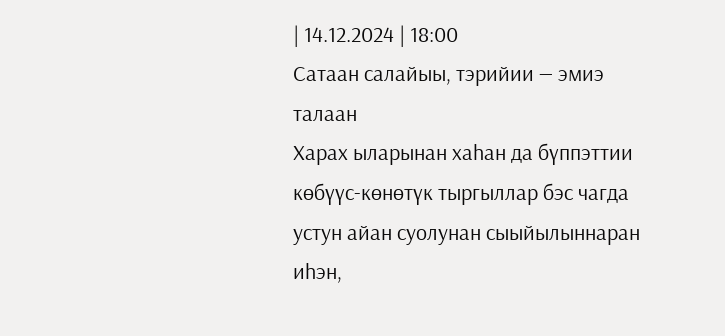| 14.12.2024 | 18:00
Сатаан салайыы, тэрийии — эмиэ талаан
Харах ыларынан хаһан да бүппэттии көбүүс-көнөтүк тыргыллар бэс чагда устун айан суолунан сыыйылыннаран иһэн,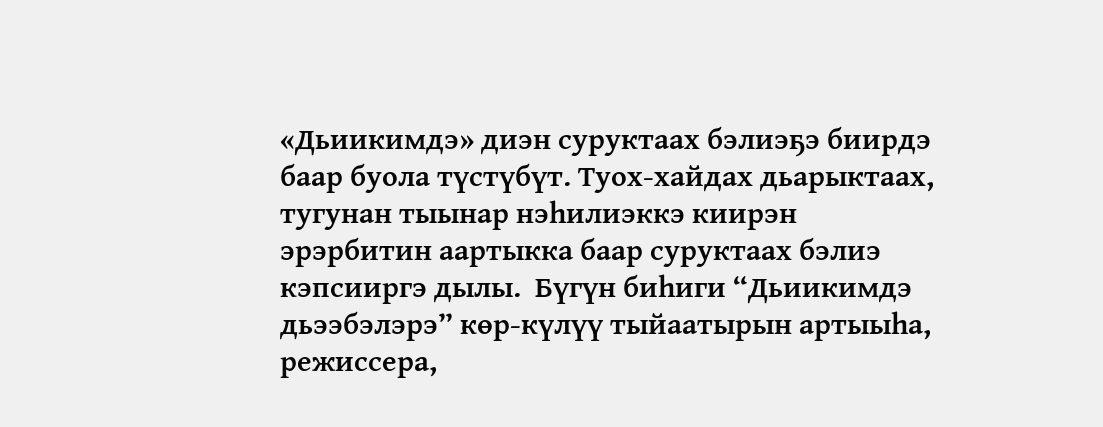«Дьиикимдэ» диэн суруктаах бэлиэҕэ биирдэ баар буола түстүбүт. Туох-хайдах дьарыктаах, тугунан тыынар нэһилиэккэ киирэн эрэрбитин аартыкка баар суруктаах бэлиэ кэпсииргэ дылы.  Бүгүн биһиги “Дьиикимдэ дьээбэлэрэ” көр-күлүү тыйаатырын артыыһа, режиссера,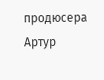продюсера Артур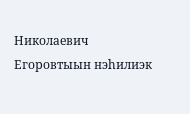Николаевич Егоровтыын нэһилиэк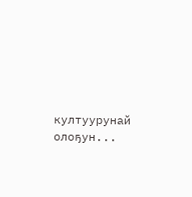култуурунай олоҕун...